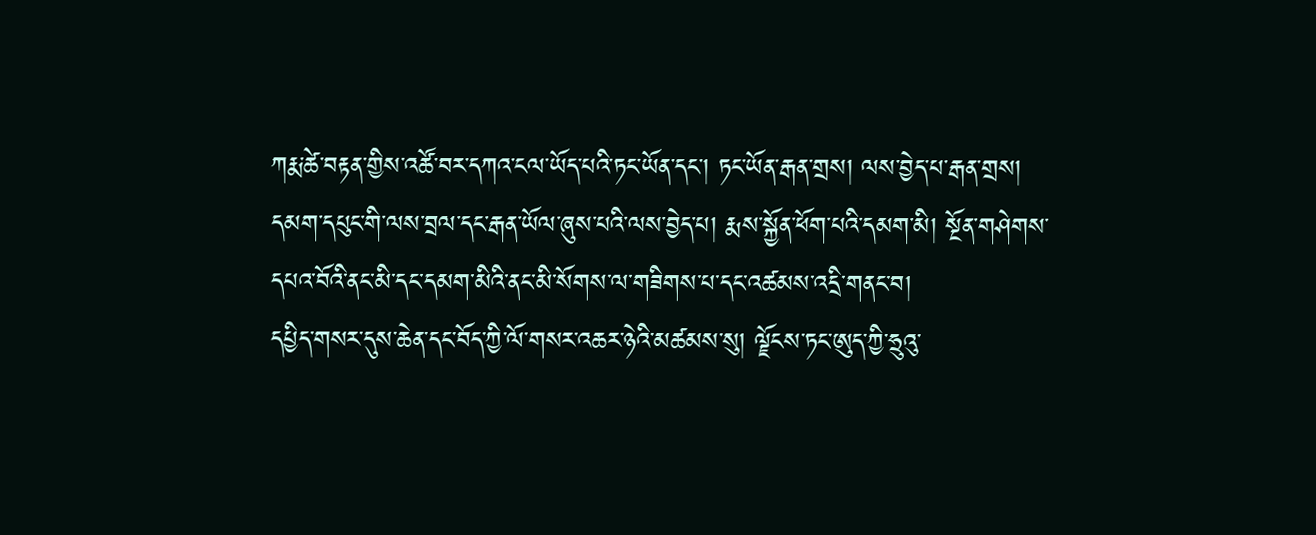ཀརྨ་ཚེ་བརྟན་གྱིས་འཚོ་བར་དཀའ་ངལ་ཡོད་པའི་ཏང་ཡོན་དང་། ཏང་ཡོན་རྒན་གྲས། ལས་བྱེད་པ་རྒན་གྲས། དམག་དཔུང་གི་ལས་བྲལ་དང་རྒན་ཡོལ་ཞུས་པའི་ལས་བྱེད་པ། རྨས་སྐྱོན་ཕོག་པའི་དམག་མི། སྔོན་གཤེགས་དཔའ་བོའི་ནང་མི་དང་དམག་མིའི་ནང་མི་སོགས་ལ་གཟིགས་པ་དང་འཚམས་འདྲི་གནང་བ།
དཔྱིད་གསར་དུས་ཆེན་དང་བོད་ཀྱི་ལོ་གསར་འཆར་ཉེའི་མཚམས་སུ། ལྗོངས་ཏང་ཨུད་ཀྱི་ཧྲུའུ་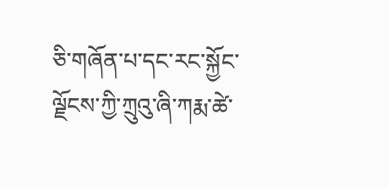ཅི་གཞོན་པ་དང་རང་སྐྱོང་ལྗོངས་ཀྱི་ཀྲུའུ་ཞི་ཀརྨ་ཚེ་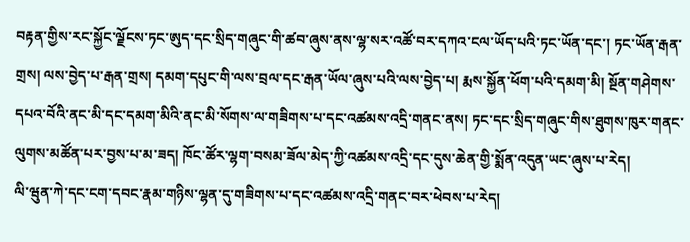བརྟན་གྱིས་རང་སྐྱོང་ལྗོངས་ཏང་ཨུད་དང་སྲིད་གཞུང་གི་ཚབ་ཞུས་ནས་ལྷ་སར་འཚོ་བར་དཀའ་ངལ་ཡོད་པའི་ཏང་ཡོན་དང་། ཏང་ཡོན་རྒན་གྲས། ལས་བྱེད་པ་རྒན་གྲས། དམག་དཔུང་གི་ལས་བྲལ་དང་རྒན་ཡོལ་ཞུས་པའི་ལས་བྱེད་པ། རྨས་སྐྱོན་ཕོག་པའི་དམག་མི། སྔོན་གཤེགས་དཔའ་བོའི་ནང་མི་དང་དམག་མིའི་ནང་མི་སོགས་ལ་གཟིགས་པ་དང་འཚམས་འདྲི་གནང་ནས། ཏང་དང་སྲིད་གཞུང་གིས་ཐུགས་ཁུར་གནང་ལུགས་མཚོན་པར་བྱས་པ་མ་ཟད། ཁོང་ཚོར་ལྷག་བསམ་ཟོལ་མེད་ཀྱི་འཚམས་འདྲི་དང་དུས་ཆེན་གྱི་སྨོན་འདུན་ཡང་ཞུས་པ་རེད།
ལི་ཝུན་ཀེ་དང་ངག་དབང་རྣམ་གཉིས་ལྷན་དུ་གཟིགས་པ་དང་འཚམས་འདྲི་གནང་བར་ཕེབས་པ་རེད།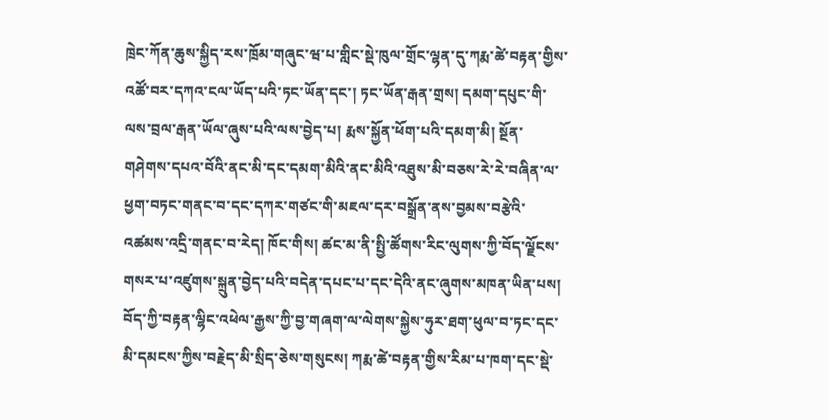ཁྲེང་ཀོན་ཆུས་སྐྱིད་རས་ཁྲོམ་གཞུང་ཝ་པ་གླིང་སྡེ་ཁུལ་གྲོང་ལྷན་དུ་ཀརྨ་ཚེ་བརྟན་གྱིས་འཚོ་བར་དཀའ་ངལ་ཡོད་པའི་ཏང་ཡོན་དང་། ཏང་ཡོན་རྒན་གྲས། དམག་དཔུང་གི་ལས་བྲལ་རྒན་ཡོལ་ཞུས་པའི་ལས་བྱེད་པ། རྨས་སྐྱོན་ཕོག་པའི་དམག་མི། སྔོན་གཤེགས་དཔའ་བོའི་ནང་མི་དང་དམག་མིའི་ནང་མིའི་འཐུས་མི་བཅས་རེ་རེ་བཞིན་ལ་ཕྱག་བཏང་གནང་བ་དང་དཀར་གཙང་གི་མཇལ་དར་བསྒྲོན་ནས་བྱམས་བརྩེའི་འཚམས་འདྲི་གནང་བ་རེད། ཁོང་གིས། ཚང་མ་ནི་སྤྱི་ཚོགས་རིང་ལུགས་ཀྱི་བོད་ལྗོངས་གསར་པ་འཛུགས་སྐྲུན་བྱེད་པའི་བདེན་དཔང་པ་དང་དེའི་ནང་ཞུགས་མཁན་ཡིན་པས། བོད་ཀྱི་བརྟན་ལྷིང་འཕེལ་རྒྱས་ཀྱི་བྱ་གཞག་ལ་ལེགས་སྐྱེས་ཧུར་ཐག་ཕུལ་བ་ཏང་དང་མི་དམངས་ཀྱིས་བརྗེད་མི་སྲིད་ཅེས་གསུངས། ཀརྨ་ཚེ་བརྟན་གྱིས་རིམ་པ་ཁག་དང་སྡེ་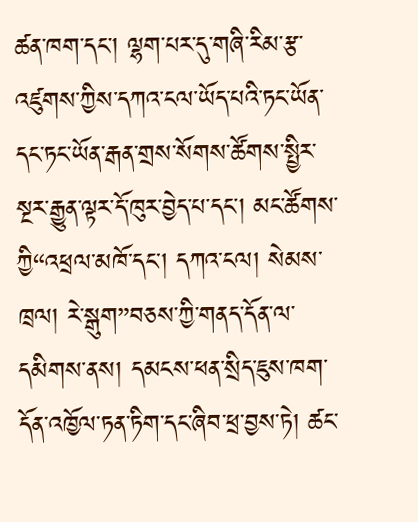ཚན་ཁག་དང་། ལྷག་པར་དུ་གཞི་རིམ་རྩ་འཛུགས་ཀྱིས་དཀའ་ངལ་ཡོད་པའི་ཏང་ཡོན་དང་ཏང་ཡོན་རྒན་གྲས་སོགས་ཚོགས་སྤྱིར་སྔར་རྒྱུན་ལྟར་དོ་ཁུར་བྱེད་པ་དང་། མང་ཚོགས་ཀྱི“འཕྲལ་མཁོ་དང་། དཀའ་ངལ། སེམས་ཁྲལ། རེ་སྒུག”བཅས་ཀྱི་གནད་དོན་ལ་དམིགས་ནས། དམངས་ཕན་སྲིད་ཇུས་ཁག་དོན་འཁྱོལ་ཏན་ཏིག་དང་ཞིབ་ཕྲ་བྱས་ཏེ། ཚང་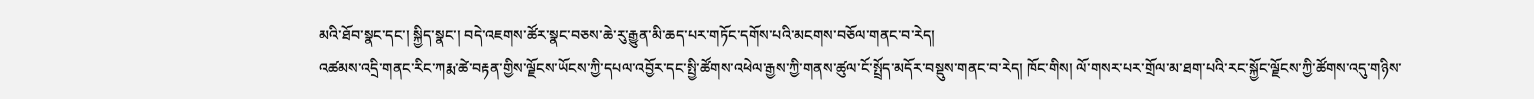མའི་ཐོབ་སྣང་དང་། སྐྱིད་སྣང་། བདེ་འཇགས་ཚོར་སྣང་བཅས་ཆེ་རུ་རྒྱུན་མི་ཆད་པར་གཏོང་དགོས་པའི་མངགས་བཅོལ་གནང་བ་རེད།
འཚམས་འདྲི་གནང་རིང་ཀརྨ་ཚེ་བརྟན་གྱིས་ལྗོངས་ཡོངས་ཀྱི་དཔལ་འབྱོར་དང་སྤྱི་ཚོགས་འཕེལ་རྒྱས་ཀྱི་གནས་ཚུལ་ངོ་སྤྲོད་མདོར་བསྡུས་གནང་བ་རེད། ཁོང་གིས། ལོ་གསར་པར་གྲོལ་མ་ཐག་པའི་རང་སྐྱོང་ལྗོངས་ཀྱི་ཚོགས་འདུ་གཉིས་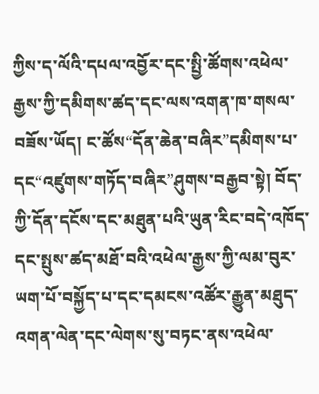ཀྱིས་ད་ལོའི་དཔལ་འབྱོར་དང་སྤྱི་ཚོགས་འཕེལ་རྒྱས་ཀྱི་དམིགས་ཚད་དང་ལས་འགན་ཁ་གསལ་བཟོས་ཡོད། ང་ཚོས“དོན་ཆེན་བཞིར”དམིགས་པ་དང“འཛུགས་གཏོད་བཞིར”ཤུགས་བརྒྱབ་སྟེ། བོད་ཀྱི་དོན་དངོས་དང་མཐུན་པའི་ཡུན་རིང་བདེ་འཁོད་དང་སྤུས་ཚད་མཐོ་བའི་འཕེལ་རྒྱས་ཀྱི་ལམ་བུར་ཡག་པོ་བསྐྱོད་པ་དང་དམངས་འཚོར་རྒྱུན་མཐུད་འགན་ལེན་དང་ལེགས་སུ་བཏང་ནས་འཕེལ་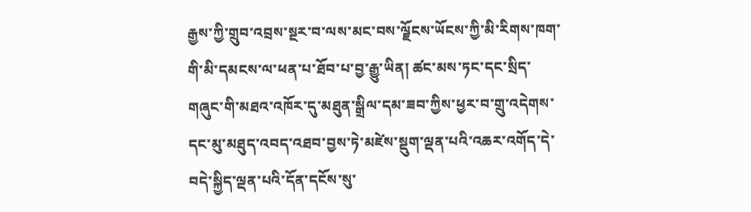རྒྱས་ཀྱི་གྲུབ་འབྲས་སྔར་བ་ལས་མང་བས་ལྗོངས་ཡོངས་ཀྱི་མི་རིགས་ཁག་གི་མི་དམངས་ལ་ཕན་པ་ཐོབ་པ་བྱ་རྒྱུ་ཡིན། ཚང་མས་ཏང་དང་སྲིད་གཞུང་གི་མཐའ་འཁོར་དུ་མཐུན་སྒྲིལ་དམ་ཟབ་ཀྱིས་ཕྱར་བ་གྲུ་འདེགས་དང་མུ་མཐུད་འབད་འཐབ་བྱས་ཏེ་མཛེས་སྡུག་ལྡན་པའི་འཆར་འགོད་དེ་བདེ་སྐྱིད་ལྡན་པའི་དོན་དངོས་སུ་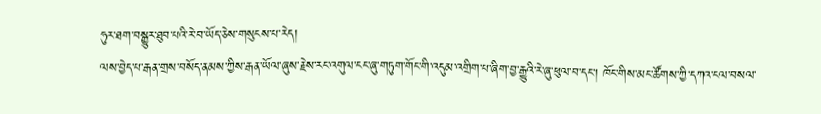ཧུར་ཐག་བསྒྱུར་ཐུབ་པའི་རེ་བ་ཡོད་ཅེས་གསུངས་པ་རེད།
ལས་བྱེད་པ་རྒན་གྲས་བསོད་ནམས་ཀྱིས་རྒན་ཡོལ་ཞུས་རྗེས་རང་འགུལ་ངང་ཞུ་གཏུག་གོང་གི་འདུམ་འགྲིག་པ་ཞིག་བྱ་རྒྱུའི་རེ་ཞུ་ཕུལ་བ་དང་། ཁོང་གིས་མང་ཚོགས་ཀྱི་དཀའ་ངལ་བསལ་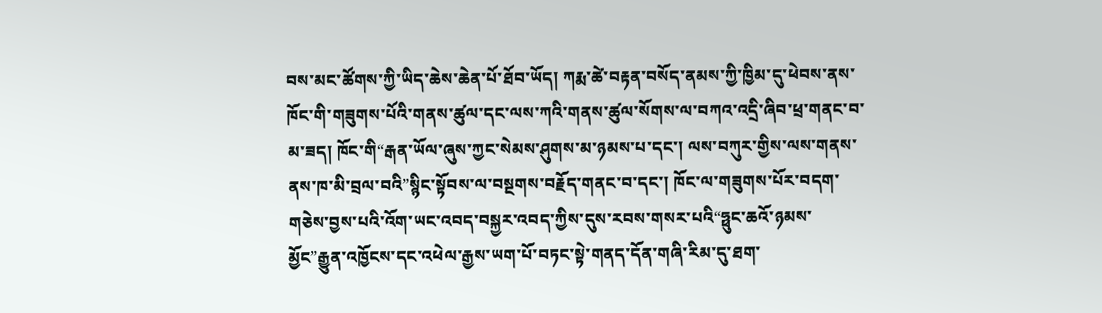བས་མང་ཚོགས་ཀྱི་ཡིད་ཆེས་ཆེན་པོ་ཐོབ་ཡོད། ཀརྨ་ཚེ་བརྟན་བསོད་ནམས་ཀྱི་ཁྱིམ་དུ་ཕེབས་ནས་ཁོང་གི་གཟུགས་པོའི་གནས་ཚུལ་དང་ལས་ཀའི་གནས་ཚུལ་སོགས་ལ་བཀའ་འདྲི་ཞིབ་ཕྲ་གནང་བ་མ་ཟད། ཁོང་གི“རྒན་ཡོལ་ཞུས་ཀྱང་སེམས་ཤུགས་མ་ཉམས་པ་དང་། ལས་བཀུར་གྱིས་ལས་གནས་ནས་ཁ་མི་བྲལ་བའི”སྙིང་སྟོབས་ལ་བསྔགས་བརྗོད་གནང་བ་དང་། ཁོང་ལ་གཟུགས་པོར་བདག་གཅེས་བྱས་པའི་འོག་ཡང་འབད་བསྐྱར་འབད་ཀྱིས་དུས་རབས་གསར་པའི“ཧྥུང་ཆའོ་ཉམས་མྱོང”རྒྱུན་འཁྱོངས་དང་འཕེལ་རྒྱས་ཡག་པོ་བཏང་སྟེ་གནད་དོན་གཞི་རིམ་དུ་ཐག་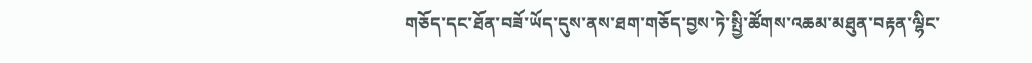གཅོད་དང་ཐོན་བཟོ་ཡོད་དུས་ནས་ཐག་གཅོད་བྱས་ཏེ་སྤྱི་ཚོགས་འཆམ་མཐུན་བརྟན་ལྷིང་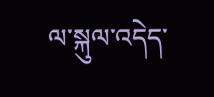ལ་སྐུལ་འདེད་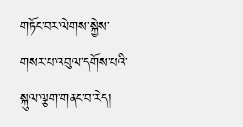གཏོང་བར་ལེགས་སྐྱེས་གསར་པ་འབུལ་དགོས་པའི་སྐུལ་ལྕག་གནང་བ་རེད།